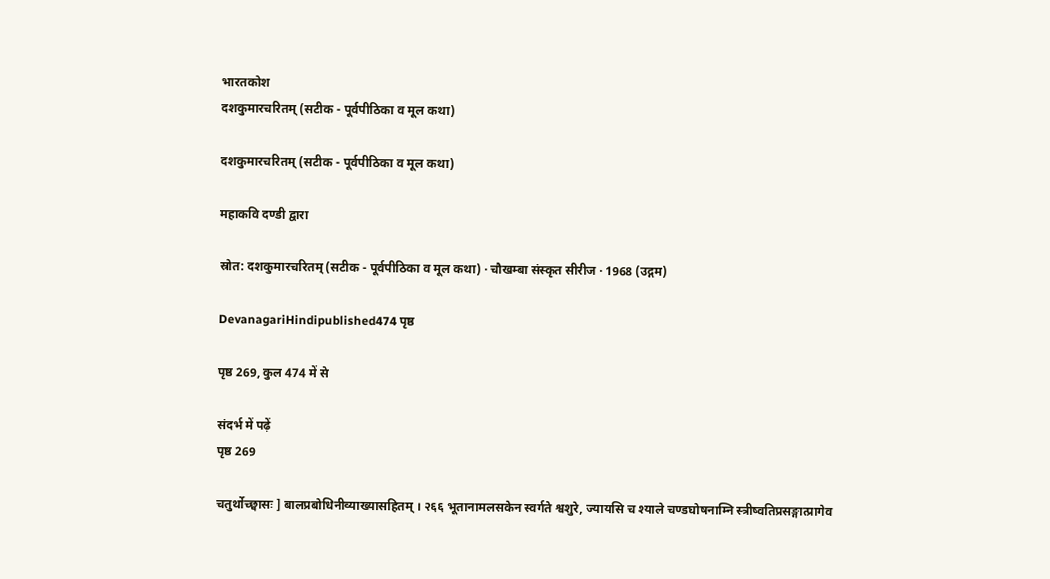भारतकोश
दशकुमारचरितम् (सटीक - पूर्वपीठिका व मूल कथा)

दशकुमारचरितम् (सटीक - पूर्वपीठिका व मूल कथा)

महाकवि दण्डी द्वारा

स्रोत: दशकुमारचरितम् (सटीक - पूर्वपीठिका व मूल कथा) · चौखम्बा संस्कृत सीरीज · 1968 (उद्गम)

DevanagariHindipublished474 पृष्ठ

पृष्ठ 269, कुल 474 में से

संदर्भ में पढ़ें
पृष्ठ 269

चतुर्थोच्छ्वासः ] बालप्रबोधिनीव्याख्यासहितम् । २६६ भूतानामलसकेन स्वर्गते श्वशुरे, ज्यायसि च श्याले चण्डघोषनाम्नि स्त्रीष्वतिप्रसङ्गात्प्रागेव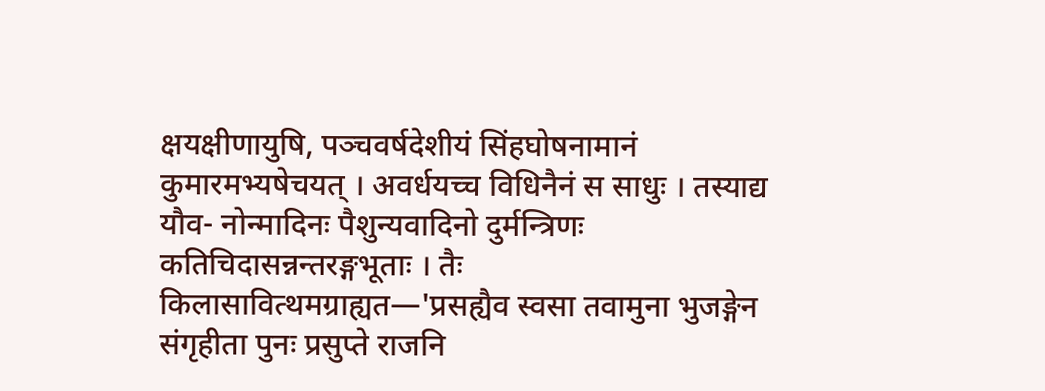क्षयक्षीणायुषि, पञ्चवर्षदेशीयं सिंहघोषनामानं कुमारमभ्यषेचयत् । अवर्धयच्च विधिनैनं स साधुः । तस्याद्य यौव- नोन्मादिनः पैशुन्यवादिनो दुर्मन्त्रिणः कतिचिदासन्नन्तरङ्गभूताः । तैः किलासावित्थमग्राह्यत—'प्रसह्यैव स्वसा तवामुना भुजङ्गेन संगृहीता पुनः प्रसुप्ते राजनि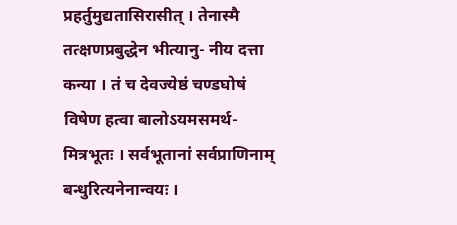प्रहर्तुमुद्यतासिरासीत् । तेनास्मै तत्क्षणप्रबुद्धेन भीत्यानु- नीय दत्ता कन्या । तं च देवज्येष्ठं चण्डघोषं विषेण हत्वा बालोऽयमसमर्थ- मित्रभूतः । सर्वभूतानां सर्वप्राणिनाम् बन्धुरित्यनेनान्वयः ।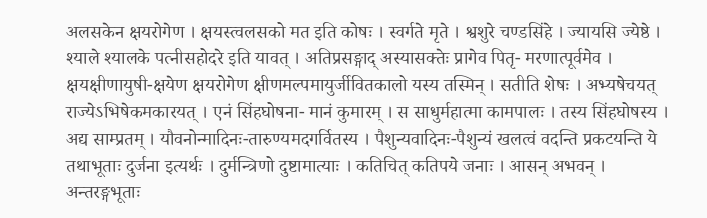अलसकेन क्षयरोगेण । क्षयस्त्वलसको मत इति कोषः । स्वर्गते मृते । श्वशुरे चण्डसिंहे । ज्यायसि ज्येष्ठे । श्याले श्यालके पत्नीसहोदरे इति यावत् । अतिप्रसङ्गाद् अस्यासक्तेः प्रागेव पितृ- मरणात्पूर्वमेव । क्षयक्षीणायुषी-क्षयेण क्षयरोगेण क्षीणमल्पमायुर्जीवितकालो यस्य तस्मिन् । सतीति शेषः । अभ्यषेचयत् राज्येऽभिषेकमकारयत् । एनं सिंहघोषना- मानं कुमारम् । स साधुर्महात्मा कामपालः । तस्य सिंहघोषस्य । अद्य साम्प्रतम् । यौवनोन्मादिनः-तारुण्यमदगर्वितस्य । पैशुन्यवादिनः-पैशुन्यं खलत्वं वदन्ति प्रकटयन्ति ये तथाभूताः दुर्जना इत्यर्थः । दुर्मन्त्रिणो दुष्टामात्याः । कतिचित् कतिपये जनाः । आसन् अभवन् । अन्तरङ्गभूताः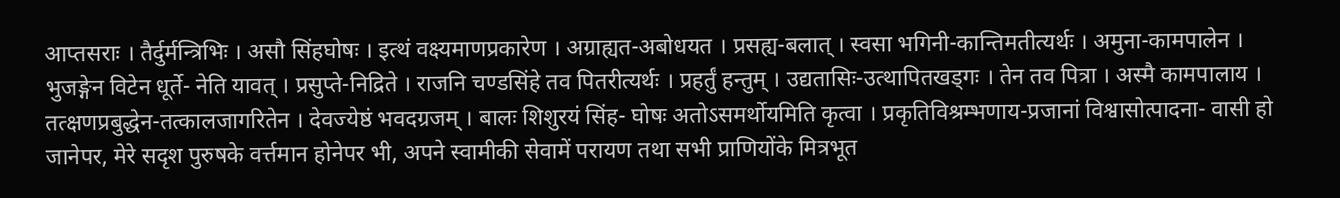आप्तसराः । तैर्दुर्मन्त्रिभिः । असौ सिंहघोषः । इत्थं वक्ष्यमाणप्रकारेण । अग्राह्यत-अबोधयत । प्रसह्य-बलात् । स्वसा भगिनी-कान्तिमतीत्यर्थः । अमुना-कामपालेन । भुजङ्गेन विटेन धूर्ते- नेति यावत् । प्रसुप्ते-निद्रिते । राजनि चण्डसिंहे तव पितरीत्यर्थः । प्रहर्तुं हन्तुम् । उद्यतासिः-उत्थापितखड्गः । तेन तव पित्रा । अस्मै कामपालाय । तत्क्षणप्रबुद्धेन-तत्कालजागरितेन । देवज्येष्ठं भवदग्रजम् । बालः शिशुरयं सिंह- घोषः अतोऽसमर्थोयमिति कृत्वा । प्रकृतिविश्रम्भणाय-प्रजानां विश्वासोत्पादना- वासी हो जानेपर, मेरे सदृश पुरुषके वर्त्तमान होनेपर भी, अपने स्वामीकी सेवामें परायण तथा सभी प्राणियोंके मित्रभूत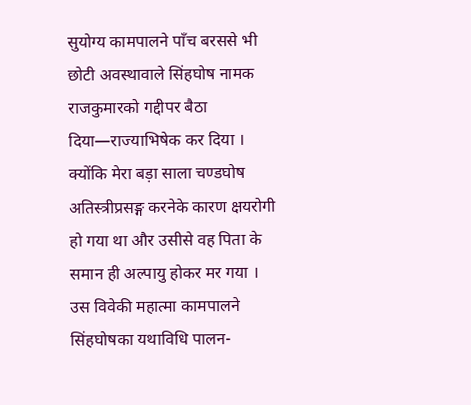सुयोग्य कामपालने पाँच बरससे भी छोटी अवस्थावाले सिंहघोष नामक राजकुमारको गद्दीपर बैठा दिया—राज्याभिषेक कर दिया । क्योंकि मेरा बड़ा साला चण्डघोष अतिस्त्रीप्रसङ्ग करनेके कारण क्षयरोगी हो गया था और उसीसे वह पिता के समान ही अल्पायु होकर मर गया । उस विवेकी महात्मा कामपालने सिंहघोषका यथाविधि पालन-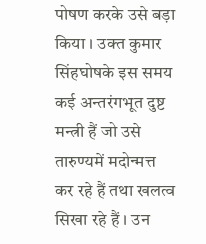पोषण करके उसे बड़ा किया । उक्त कुमार सिंहघोषके इस समय कई अन्तरंगभूत दुष्ट मन्त्री हैं जो उसे तारुण्यमें मदोन्मत्त कर रहे हैं तथा खलत्व सिखा रहे हैं । उन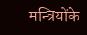मन्त्रियोंके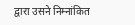द्वारा उसने निम्नांकित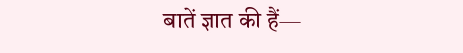बातें ज्ञात की हैं—